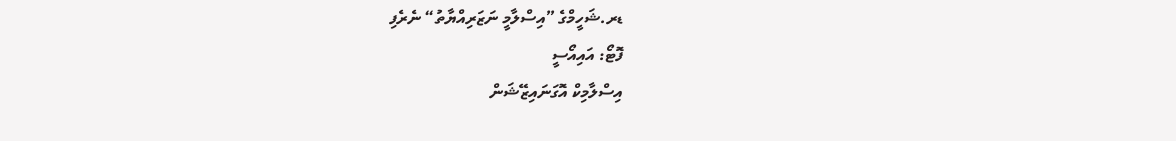ޑރ.ޝަހީމްގެ ”އިސްލާމީ ނަޒަރިއްޔާތު“ ނެރެފި
ފޮޓޯ: އައިއޯސީ
އިސްލާމިކް އޮގަނައިޒޭޝަން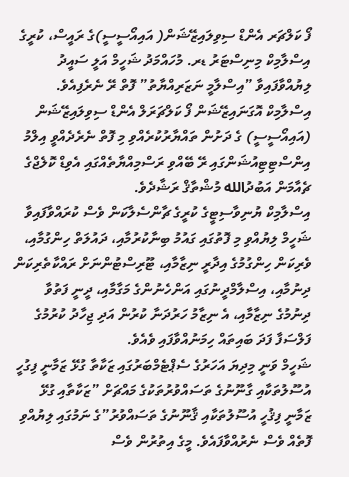ފޯ ކަލްޗަރ އެންޑް ސިވިލައިޒޭޝަން( އައިއޯސީސީ)ގެ ރައީސް، ކުރީގެ އިސްލާމިކް މިނިސްޓަރު ޑރ. މުހައްމަދު ޝަހީމް އަލީ ސައީދު ލިޔުއްވާފައިވާ ”އިސްލާމީ ނަޒަރިއްޔާތު” ފޮތް ރޭ ނެރެފިއެވެ.
އިސްލާމިކް އޮގަނައިޒޭޝަން ފޯ ކަލްޗަރަލް އެންޑް ސިވިލައިޒޭޝަން (އައިއޯސީސީ) ގެ ދަށުން ތައްޔާރުކުރެއްވި މި ފޮތް ނެރެދެއްވީ އިލްމު އިންސްޓިޓިއުޝަންގައި ރޭ ބޭއްވި ރަސްމިއްޔާތެއްގައި އެވިޑް ކޮލެޖްގެ ޗެއާމަން އަބުދުالله މުޝްތާޤް ރަޝާދެވެ.
އިސްލާމިކް ޔުނިވާސިޓީގެ ކުރީގެ ޗާންސެލާކަން ވެސް ކުރައްވާފައިވާ ޝަހީމް ލިޔުއްވި މި ފޮތުގައި ގައުމު ބިނާކުރުމާއި، ދައުލަތް ހިންގުމާއި، ވެރިކަން ހިންގުމުގެ އިދާރީ ނިޒާމާއި، ޓޫރިސްޓުންނަށް ރައްކާތެރިކަން ދިނުމާއި، އިސްލާމްދީނުގައި އަންހެނުންގެ މަގާމާއި، ދީނީ ފަތުވާ ދިނުމުގެ ނިޒާމާއި، އެ ނިޒާމު ހަރުދަނާ ކުރުން އަދި ޖިހާދު ކުރުމުގެ ފަލްސަފާ ފަދަ ބައިތައް ހިމަނުއްވާފައި ވެއެވެ.
ޝަހީމް ވަނީ މިދިޔަ އަހަރުގެ ސެޕްޓެމްބަރުގައި ޒަކާތާ ގުޅޭ ޒަމާނީ ފިގުހީ އުސޫލުތަކާއި ގާނޫނުގެ ތަސައްވުރުތަކުގެ މައްޗަށް ”ޒަކާތާއި ގުޅޭ ޒަމާނީ ފިޤުހީ އުސޫލުތަކާއި ޤާނޫނުގެ ތަސައްވުރު”ގެ ނަމުގައި ލިޔުއްވި ފޮތެއް ވެސް ނެރުއްވާފައެވެ. މީގެ އިތުރުން ވެސް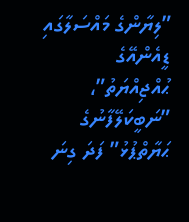”ލިޔާންގެ މައްސަލާގައި ޑީއެންއޭގެ ޙުއްޖިއްޔަތު”، ”ނަބީކަލޭފާނުގެ ޙަޔާތްޕުޅު” ފަދަ ގިނަ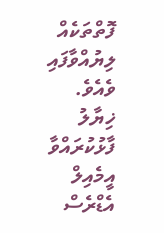ފޮތްތަކެއް ލިޔުއްވާފައި ވެއެވެ.
ޚިޔާލު ފާޅުކުރައްވާ
އީމެއިލް އެޑްރެސް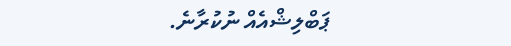ޕަބްލިޝްއެއް ނުކުރާނެ.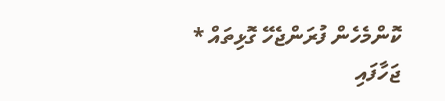ކޮންމެހެން ފުރަންޖެހޭ ގޮޅިތައް * ޖަހާފައި